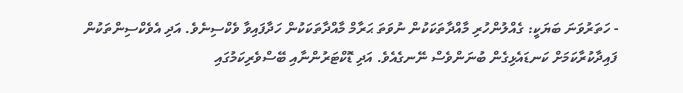- ހަތަރުވަނަ ބަޔަކީ: ގެއްލުންހުރި މާއްދާތަކަކުން ނުވަތަ ޙަރާމް މާއްދާތަކަކުން ހަދާފައިވާ ވެކްސިނެވެ. އަދި އެވެކްސިންތަކުން ފައިދާކުރާކަމަށް ކަނޑައެޅިގެން ބުނަންވެސް ނޭނގެއެވެ. އަދި ޑޮކްޓަރުންނާއި ބޭސްވެރިކަމުގައި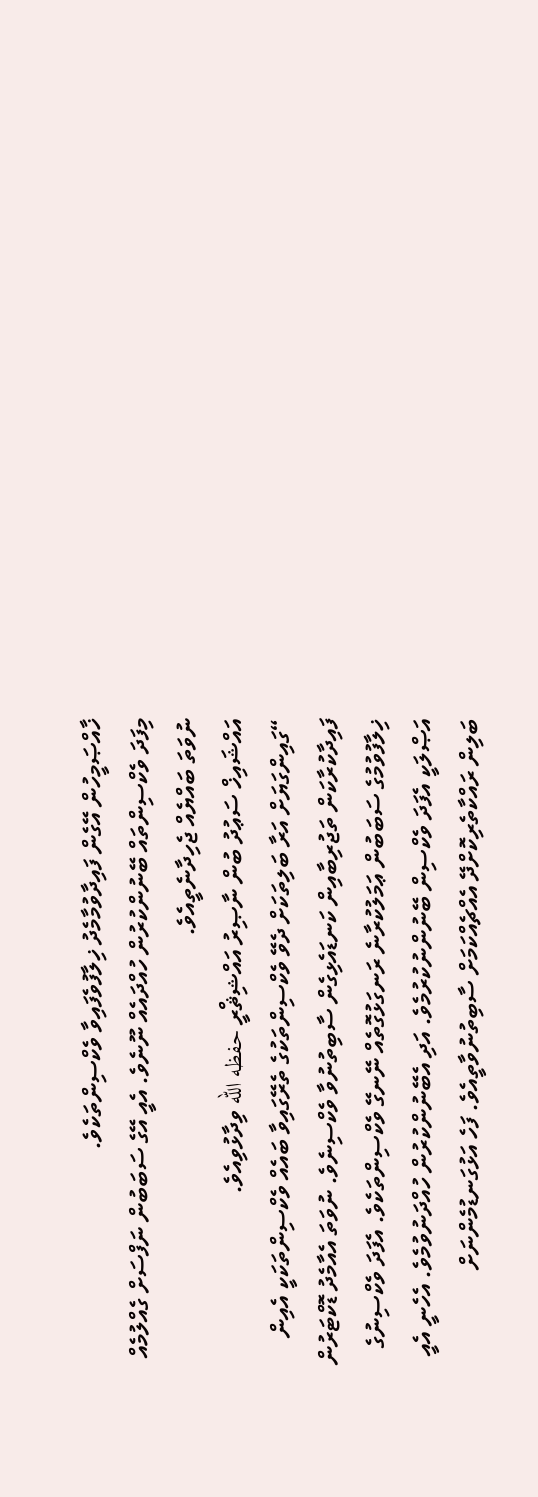ޚާއްޞަމީހުން އޭގެން ފައިދާވުމާމެދު ޚިލާފުވެފައިވާ ވެކްސިންތަކެވެ.
މިފަދަ ވެކްސިންތައް ބޭނުންކުރުން ހުއްދައެއް ނޫނެވެ. އެއީ އޭގެ ސަބަބުން ނަފްސަށް ގެއްލުމެއް ނުވަތަ ބައްޔެއް ޖެހިދާނެތީއެވެ.
އައްޝައިޚް ސަޢުދު ބުން ނާޞިރު އައްޝިޘްރީ حفظه الله ވިދާޅުވިއެވެ.
“ގައިންގަޔަށް އަރާ ބަލިތަކަށް ދެވޭ ވެކްސިންތަކުގެ ތެރޭގައިވާ ބައެއް ވެކްސިންތަކަކީ އެއިން ފައިދާކުރާކަން ތަޖުރިބާއިން ކަނޑައެޅިގެން ސާބިތުނުވާ ވެކްސިނެވެ. ނުވަތަ އެއާމެދު ޑޮކްޓަރުން ޚިލާފުވުމުގެ ސަބަބުން ޢަމަލުކުރާނެ ރަނގަޅުގޮތެއް ނޭނގޭ ވެކްސިންތަކެވެ. އެފަދަ ވެކްސިނުގެ އަޞްލަކީ އެފަދަ ވެކްސިން ބޭނުންނުކުރުމެވެ. އަދި އެބޭނުންކުރުން ހުއްދަނުވުމެވެ. އެހެނީ އެއީ ބަލިން ރައްކާތެރިކޮށްދޭ އެއްޗެއްކަމަށް ސާބިތުނުވާތީއެވެ. ފަހެ އަޅުގަނޑުމެންނަށް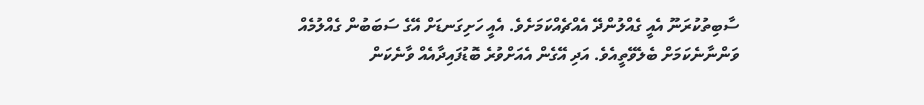ސާބިތުކުރަނޫ އެއީ ގެއްލުންދޭ އެއްޗެއްކަމަށެވެ. އެއީ ހަށިގަނޑަށް އޭގެ ސަބަބުން ގެއްލުމެއް ވަންނާނެކަމަށް ބެލެވޭތީއެވެ. އަދި އޭގެން އެއަށްވުރެ ބޮޑުފައިދާއެއް ވާނެކަން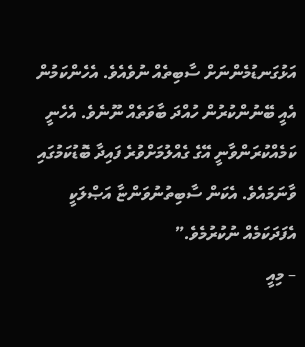އަޅުގަނޑުމެންނަށް ސާބިތެއް ނުވެއެވެ. އެހެންކަމުން އެއީ ބޭނުންކުރުން ހުއްދަ ބާވަތެއް ނޫނެވެ. އެހެނީ ކަމެއްކުރަންވާނީ އޭގެ ގެއްލުމަށްވުރެ ފައިދާ ބޮޑުކަމުގައި ވާނަމައެވެ. އެކަން ސާބިތުނުވަންޏާ އަޞްލަކީ އެފަދަކަމެއް ނުކުރުމެވެ.”
– މިއީ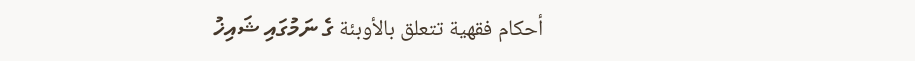أحكام فقهية تتعلق بالأوبئة ގެ ނަމުގައި ޝައިޚު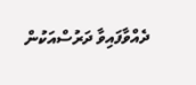ދެއްވާފައިވާ ދަރުސްއަކުން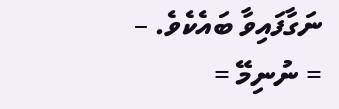ނަގާފައިވާ ބައެކެވެ. –
= ނުނިމޭ =